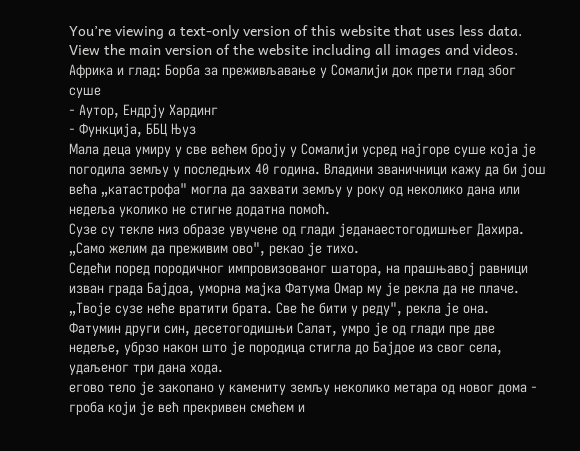You’re viewing a text-only version of this website that uses less data. View the main version of the website including all images and videos.
Африка и глад: Борба за преживљавање у Сомалији док прети глад због суше
- Аутор, Ендрју Хардинг
- Функција, ББЦ Њуз
Мала деца умиру у све већем броју у Сомалији усред најгоре суше која је погодила земљу у последњих 40 година. Владини званичници кажу да би још већа „катастрофа" могла да захвати земљу у року од неколико дана или недеља уколико не стигне додатна помоћ.
Сузе су текле низ образе увучене од глади једанаестогодишњег Дахира.
„Само желим да преживим ово", рекао је тихо.
Седећи поред породичног импровизованог шатора, на прашњавој равници изван града Бајдоа, уморна мајка Фатума Омар му је рекла да не плаче.
„Твоје сузе неће вратити брата. Све ће бити у реду", рекла је она.
Фатумин други син, десетогодишњи Салат, умро је од глади пре две недеље, убрзо након што је породица стигла до Бајдое из свог села, удаљеног три дана хода.
егово тело је закопано у камениту земљу неколико метара од новог дома - гроба који је већ прекривен смећем и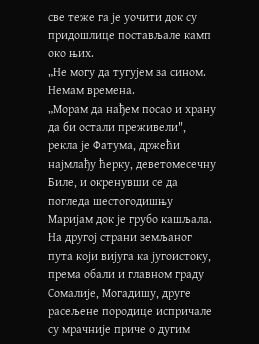све теже га је уочити док су придошлице постављале камп око њих.
„Не могу да тугујем за сином. Немам времена.
„Морам да нађем посао и храну да би остали преживели", рекла је Фатума, држећи најмлађу ћерку, деветомесечну Биле, и окренувши се да погледа шестогодишњу Маријам док је грубо кашљала.
На другој страни земљаног пута који вијуга ка југоистоку, према обали и главном граду Сомалије, Могадишу, друге расељене породице испричале су мрачније приче о дугим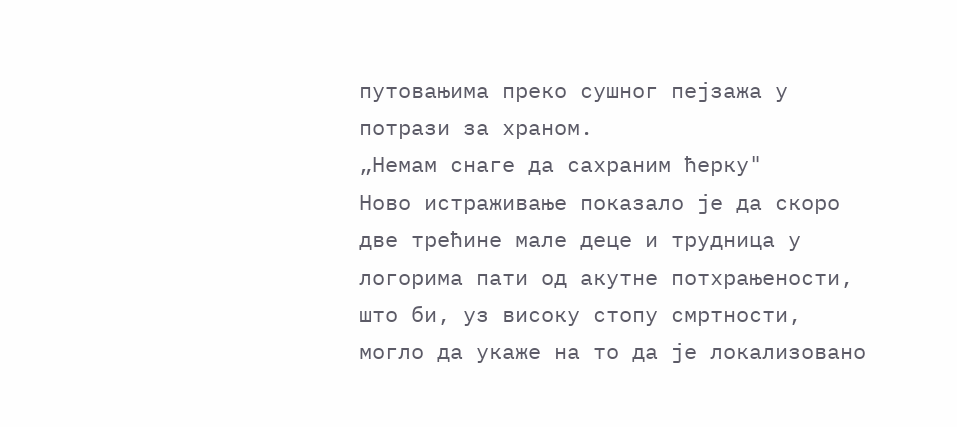путовањима преко сушног пејзажа у потрази за храном.
„Немам снаге да сахраним ћерку"
Ново истраживање показало је да скоро две трећине мале деце и трудница у логорима пати од акутне потхрањености, што би, уз високу стопу смртности, могло да укаже на то да је локализовано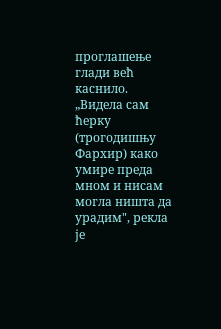проглашење глади већ каснило.
„Видела сам ћерку (трогодишњу Фархир) како умире преда мном и нисам могла ништа да урадим", рекла је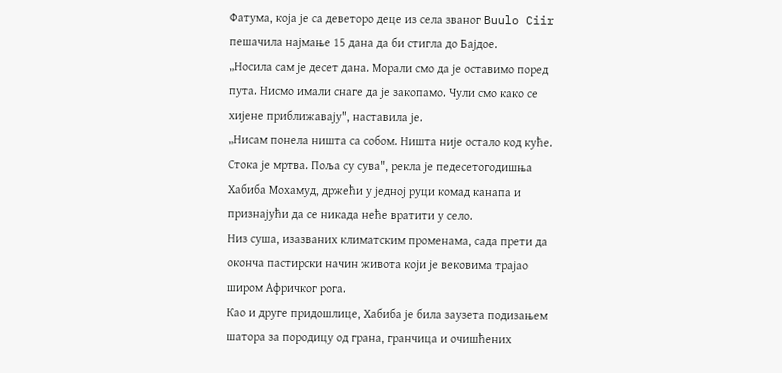Фатума, која је са деветоро деце из села званог Buulo Ciir пешачила најмање 15 дана да би стигла до Бајдое.
„Носила сам је десет дана. Морали смо да је оставимо поред пута. Нисмо имали снаге да је закопамо. Чули смо како се хијене приближавају", наставила је.
„Нисам понела ништа са собом. Ништа није остало код куће. Стока је мртва. Поља су сува", рекла је педесетогодишња Хабиба Мохамуд, држећи у једној руци комад канапа и признајући да се никада неће вратити у село.
Низ суша, изазваних климатским променама, сада прети да оконча пастирски начин живота који је вековима трајао широм Афричког рога.
Као и друге придошлице, Хабиба је била заузета подизањем шатора за породицу од грана, гранчица и очишћених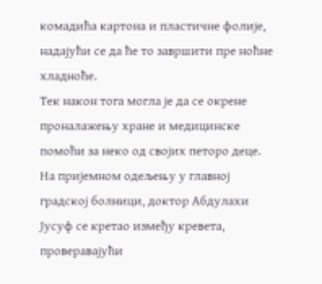комадића картона и пластичне фолије, надајући се да ће то завршити пре ноћне хладноће.
Тек након тога могла је да се окрене проналажењу хране и медицинске помоћи за неко од својих петоро деце.
На пријемном одељењу у главној градској болници, доктор Абдулахи Јусуф се кретао између кревета, проверавајући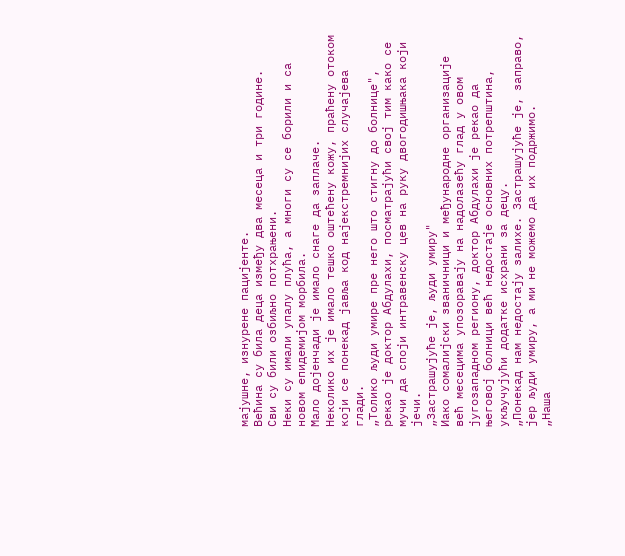мајушне, изнурене пацијенте.
Већина су била деца између два месеца и три године.
Сви су били озбиљно потхрањени.
Неки су имали упалу плућа, а многи су се борили и са новом епидемијом морбила.
Мало дојенчади је имало снаге да заплаче.
Неколико их је имало тешко оштећену кожу, праћену отоком који се понекад јавља код најекстремнијих случајева глади.
„Толико људи умире пре него што стигну до болнице", рекао је доктор Абдулахи, посматрајући свој тим како се мучи да споји интравенску цев на руку двогодишњака који јечи.
„Застрашујуће је, људи умиру"
Иако сомалијски званичници и међународне организације већ месецима упозоравају на надолазећу глад у овом југозападном региону, доктор Абдулахи је рекао да његовој болници већ недостаје основних потрепштина, укључујући додатке исхрани за децу.
„Понекад нам недостају залихе. Застрашујуће је, заправо, јер људи умиру, а ми не можемо да их подржимо.
„Наша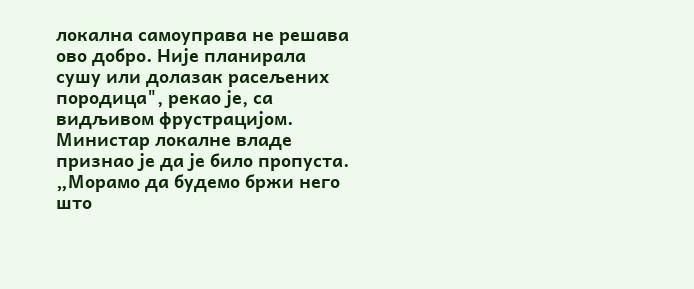локална самоуправа не решава ово добро. Није планирала сушу или долазак расељених породица", рекао је, са видљивом фрустрацијом.
Министар локалне владе признао је да је било пропуста.
„Морамо да будемо бржи него што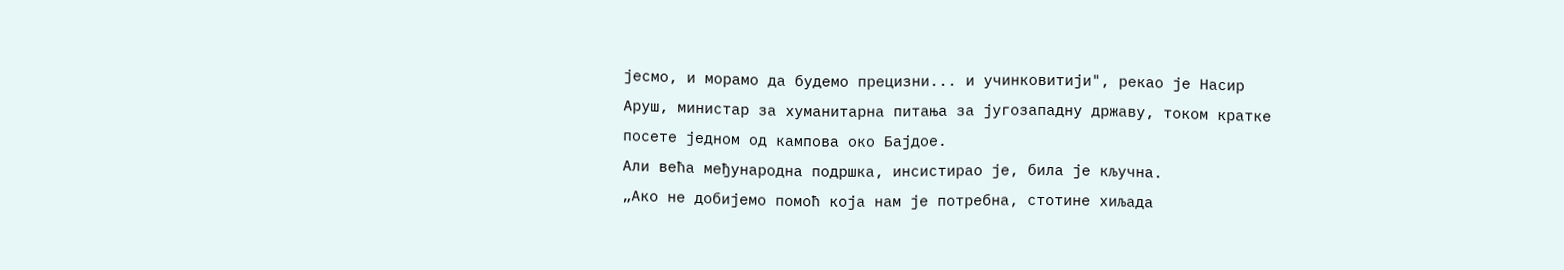јесмо, и морамо да будемо прецизни... и учинковитији", рекао је Насир Аруш, министар за хуманитарна питања за југозападну државу, током кратке посете једном од кампова око Бајдое.
Али већа међународна подршка, инсистирао је, била је кључна.
„Ако не добијемо помоћ која нам је потребна, стотине хиљада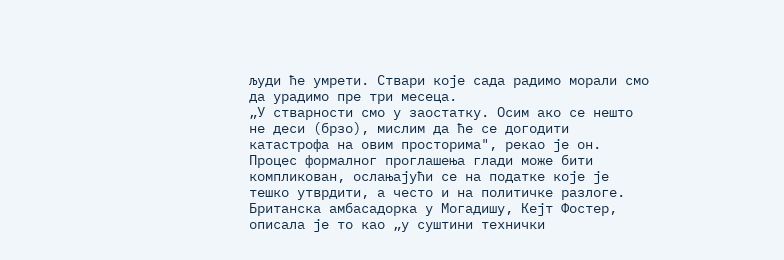људи ће умрети. Ствари које сада радимо морали смо да урадимо пре три месеца.
„У стварности смо у заостатку. Осим ако се нешто не деси (брзо), мислим да ће се догодити катастрофа на овим просторима", рекао је он.
Процес формалног проглашења глади може бити компликован, ослањајући се на податке које је тешко утврдити, а често и на политичке разлоге.
Британска амбасадорка у Могадишу, Кејт Фостер, описала је то као „у суштини технички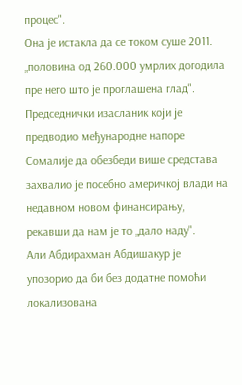процес".
Она је истакла да се током суше 2011. „половина од 260.000 умрлих догодила пре него што је проглашена глад".
Председнички изасланик који је предводио међународне напоре Сомалије да обезбеди више средстава захвалио је посебно америчкој влади на недавном новом финансирању, рекавши да нам је то „дало наду".
Али Абдирахман Абдишакур је упозорио да би без додатне помоћи локализована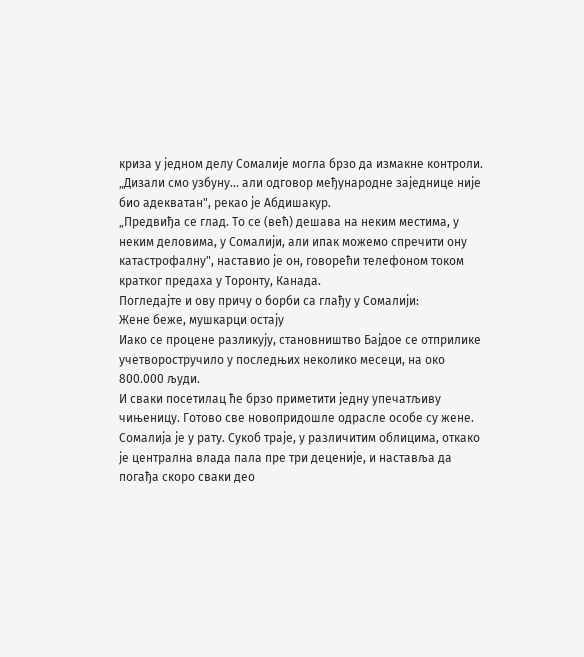криза у једном делу Сомалије могла брзо да измакне контроли.
„Дизали смо узбуну... али одговор међународне заједнице није био адекватан", рекао је Абдишакур.
„Предвиђа се глад. То се (већ) дешава на неким местима, у неким деловима, у Сомалији, али ипак можемо спречити ону катастрофалну", наставио је он, говорећи телефоном током кратког предаха у Торонту, Канада.
Погледајте и ову причу о борби са глађу у Сомалији:
Жене беже, мушкарци остају
Иако се процене разликују, становништво Бајдое се отприлике учетворостручило у последњих неколико месеци, на око 800.000 људи.
И сваки посетилац ће брзо приметити једну упечатљиву чињеницу. Готово све новопридошле одрасле особе су жене.
Сомалија је у рату. Сукоб траје, у различитим облицима, откако је централна влада пала пре три деценије, и наставља да погађа скоро сваки део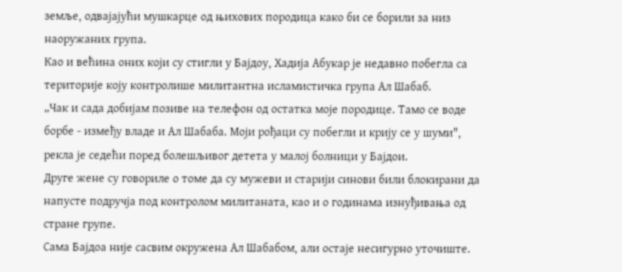земље, одвајајући мушкарце од њихових породица како би се борили за низ наоружаних група.
Као и већина оних који су стигли у Бајдоу, Хадија Абукар је недавно побегла са територије коју контролише милитантна исламистичка група Ал Шабаб.
„Чак и сада добијам позиве на телефон од остатка моје породице. Тамо се воде борбе - између владе и Ал Шабаба. Моји рођаци су побегли и крију се у шуми", рекла је седећи поред болешљивог детета у малој болници у Бајдои.
Друге жене су говориле о томе да су мужеви и старији синови били блокирани да напусте подручја под контролом милитаната, као и о годинама изнуђивања од стране групе.
Сама Бајдоа није сасвим окружена Ал Шабабом, али остаје несигурно уточиште.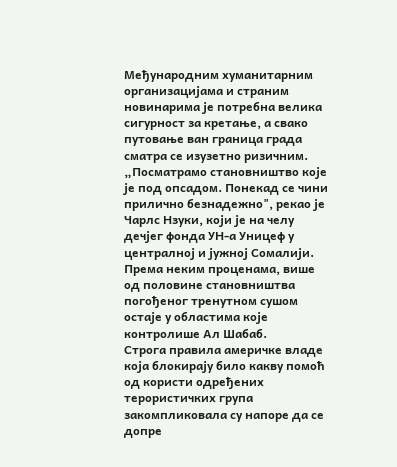Међународним хуманитарним организацијама и страним новинарима је потребна велика сигурност за кретање, а свако путовање ван граница града сматра се изузетно ризичним.
„Посматрамо становништво које је под опсадом. Понекад се чини прилично безнадежно", рекао је Чарлс Нзуки, који је на челу дечјег фонда УН-а Уницеф у централној и јужној Сомалији.
Према неким проценама, више од половине становништва погођеног тренутном сушом остаје у областима које контролише Ал Шабаб.
Строга правила америчке владе која блокирају било какву помоћ од користи одређених терористичких група закомпликовала су напоре да се допре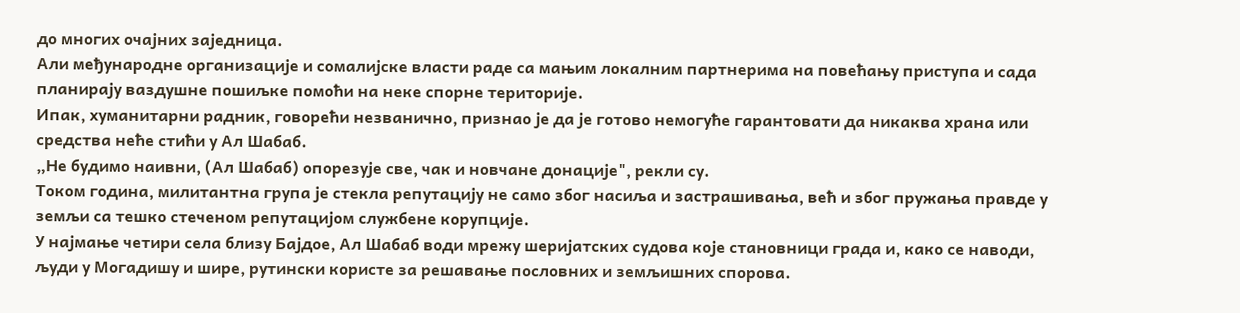до многих очајних заједница.
Али међународне организације и сомалијске власти раде са мањим локалним партнерима на повећању приступа и сада планирају ваздушне пошиљке помоћи на неке спорне територије.
Ипак, хуманитарни радник, говорећи незванично, признао је да је готово немогуће гарантовати да никаква храна или средства неће стићи у Ал Шабаб.
„Не будимо наивни, (Ал Шабаб) опорезује све, чак и новчане донације", рекли су.
Током година, милитантна група је стекла репутацију не само због насиља и застрашивања, већ и због пружања правде у земљи са тешко стеченом репутацијом службене корупције.
У најмање четири села близу Бајдое, Ал Шабаб води мрежу шеријатских судова које становници града и, како се наводи, људи у Могадишу и шире, рутински користе за решавање пословних и земљишних спорова.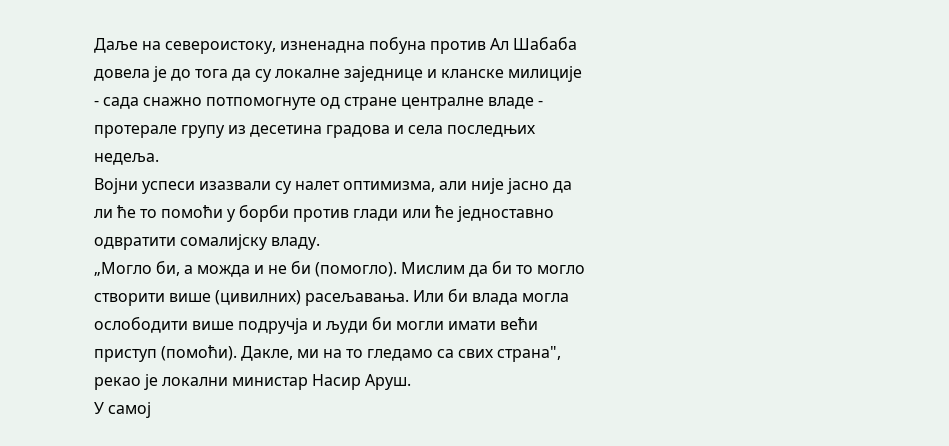Даље на североистоку, изненадна побуна против Ал Шабаба довела је до тога да су локалне заједнице и кланске милиције - сада снажно потпомогнуте од стране централне владе - протерале групу из десетина градова и села последњих недеља.
Војни успеси изазвали су налет оптимизма, али није јасно да ли ће то помоћи у борби против глади или ће једноставно одвратити сомалијску владу.
„Могло би, а можда и не би (помогло). Мислим да би то могло створити више (цивилних) расељавања. Или би влада могла ослободити више подручја и људи би могли имати већи приступ (помоћи). Дакле, ми на то гледамо са свих страна", рекао је локални министар Насир Аруш.
У самој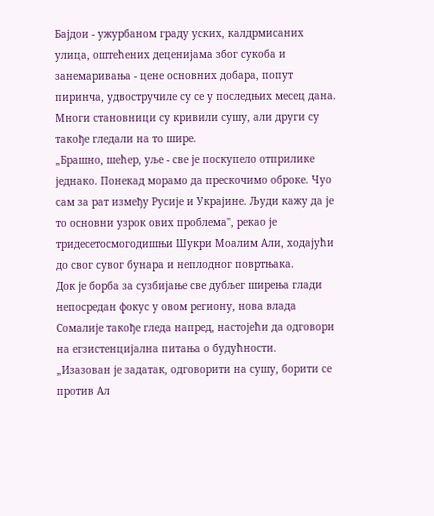Бајдои - ужурбаном граду уских, калдрмисаних улица, оштећених деценијама због сукоба и занемаривања - цене основних добара, попут пиринча, удвостручиле су се у последњих месец дана. Многи становници су кривили сушу, али други су такође гледали на то шире.
„Брашно, шећер, уље - све је поскупело отприлике једнако. Понекад морамо да прескочимо оброке. Чуо сам за рат између Русије и Украјине. Људи кажу да је то основни узрок ових проблема", рекао је тридесетосмогодишњи Шукри Моалим Али, ходајући до свог сувог бунара и неплодног повртњака.
Док је борба за сузбијање све дубљег ширења глади непосредан фокус у овом региону, нова влада Сомалије такође гледа напред, настојећи да одговори на егзистенцијална питања о будућности.
„Изазован је задатак, одговорити на сушу, борити се против Ал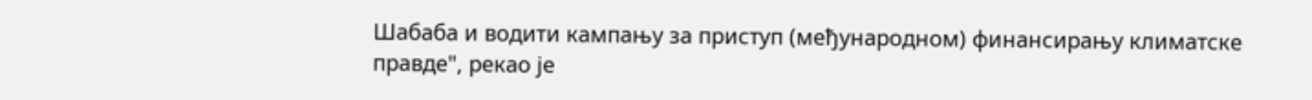Шабаба и водити кампању за приступ (међународном) финансирању климатске правде", рекао је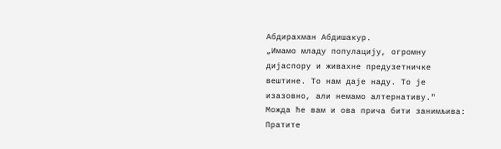Абдирахман Абдишакур.
„Имамо младу популацију, огромну дијаспору и живахне предузетничке вештине. То нам даје наду. То је изазовно, али немамо алтернативу."
Можда ће вам и ова прича бити занимљива:
Пратите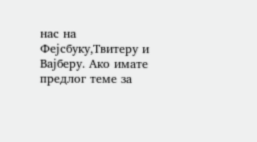нас на Фејсбуку,Твитеру и Вајберу. Ако имате предлог теме за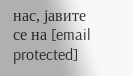нас, јавите се на [email protected]